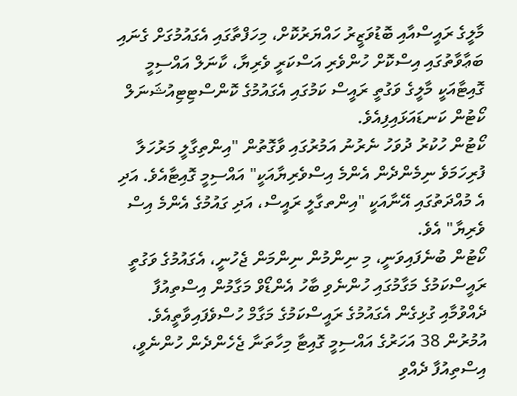މާލީގެ ރައީސްއާއި ބޮޑުވަޒީރު ހައްޔަރުކޮށް، މިހަފްތާގައި އެގައުމުގަށް ގެނައި ބަޢާވާތުގައި އިސްކޮށް ހުންވެރި އަސްކަރީ ވެރިޔާ، ކާނަލް އައްސިމީ ގޮއިޓާއަކީ މާލީގެ ވަގުތީ ރައީސް ކަމުގައި އެގައުމުގެ ކޮންސްޓިޓިއުޝަނަލް ކޯޓުން ކަނޑައަޅައިފިއެވެ.
ކޯޓުން ހުކުރު ދުވަހު ނެރުނު އަމުރުގައި ވާގޮތުން "އިންތިގާލީ މަރުހަލާ ފުރިހަމަވެ ނިމެންދެން އެންމެ އިސްވެރިޔާއަކީ" އައްސިމީ ގޮއިޓާއެވެ. އަދި އެ މުއްދަތުގައި އޭނާއަކީ "އިންތގާލީ ރައީސް، އަދި ގައުމުގެ އެންމެ އިސް ވެރިޔާ" އެވެ.
ކޯޓުން ބުނެފައިވަނީ، މި ނިންމުން ނިންމަން ޖެހުނީ، އެގައުމުގެ ވަގުތީ ރައީސްކަމުގެ މަގާމުގައި ހުންނެވި ބާހު އެންޑޯވް މަގާމުން އިސްތިއުފާ ދެއްވުމާއި ގުޅިގެން އެގައުމުގެ ރައީސްކަމުގެ މަގާމް ހުސްވެފައިވާތީއެވެ.
އުމުރުން 38 އަހަރުގެ އައްސިމީ ގޮއިޓާ މިހާތަނާ ޖެހެންދެން ހުންނެވީ، އިސްތިއުފާ ދެއްވި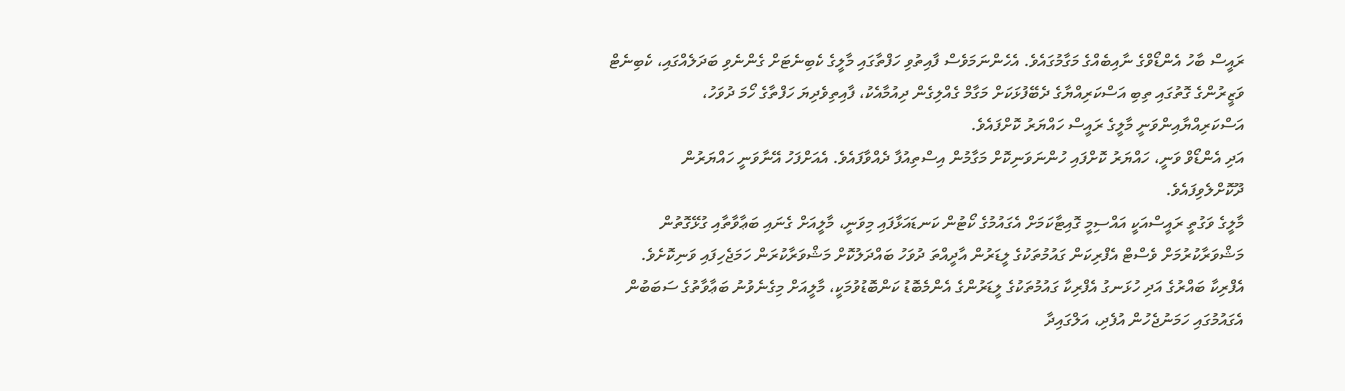ރައީސް ބާހު އެންޑޯވްގެ ނާއިބެއްގެ މަގާމުގައެވެ. އެހެންނަމަވެސް ފާއިތުވި ހަފްތާގައި މާލީގެ ކެބިނެޓަށް ގެންނެވި ބަދަލެއްގައި، ކެބިނެޓް ވަޒީރުންގެ ގޮތުގައި ތިބި އަސްކަރިއްޔާގެ ދެބޭފުޅަކަށް މަގާމް ގެއްލިގެން ދިއުމާއެކު، ފާއިތިވެދިޔަ ހަފްތާގެ ހޯމަ ދުވަހު، އަސްކަރިއްޔާއިންވަނީ މާލީގެ ރައީސް ހައްޔަރު ކޮށްފައެވެ.
އަދި އެންޑޯވް ވަނީ، ހައްޔަރު ކޮށްފައި ހުންނަވަނިކޮށް މަގާމުން އިސްތިއުފާ ދެއްވާފައެވެ. އެއަށްފަހު އޭނާވަނީ ހައްޔަރުން ދޫކޮށްލެވިފައެވެ.
މާލީގެ ވަގުތީ ރައީސްއަކީ އައްސިމީ ގޮއިޓާކަމަށް އެގައުމުގެ ކޯޓުން ކަނޑައަޅާފައި މިވަނީ، މާލީއަށް ގެނައި ބަޢާވާތާއި ގުޅޭގޮތުން މަޝްވަރާކުރުމަށް ވެސްޓް އެފްރިކަން ގައުމުތަކުގެ ލީޑަރުން އާދީއްތަ ދުވަހު ބައްދަލުކޮށް މަޝްވަރާކުރަން ހަމަޖެހިފައި ވަނިކޮށެވެ.
އެފްރިކާ ބައްރުގެ އަދި ހުޅަނގު އެފްރިކާ ގައުމުތަކުގެ ލީޑަރުންގެ އެންމެބޮޑު ކަންބޮޑުވުމަކީ، މާލީއަށް މިގެނެވުނު ބަޢާވާތުގެ ސަބަބުން އެގައުމުގައި ހަމަނުޖެހުން އުފެދި، އަލްގައިދާ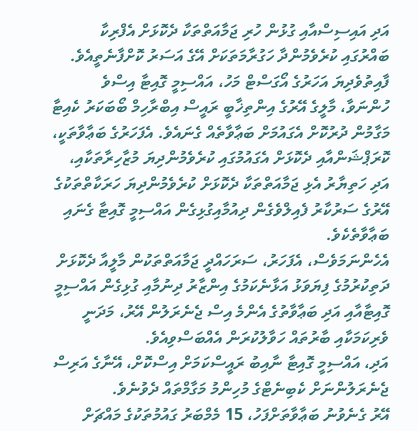އަދި އައިސިސްއާއި ގުޅުން ހުރި ޖަމާއަތްތަކާ ދެކޮޅަށް އެފްރިކާ ބައްރުގައި ކުރެވެމުންދާ ހަގުރާމަތަކަށް އޭގެ އަސަރު ކޮށްފާނެތީއެވެ.
ފާއިތުވެދިޔަ އަހަރުގެ އޯގަސްޓް މަހު، އައްސިމީ ގޮއިޓާ އިސްވެ ހުންނަވާ، މާލީގެ އޭރުގެ އިންތިޚާބީ ރައީސް އިބްރާހިމް ބޯބަކަރު ކެއިޓާ މަގާމުން ދުރުކޮށް އެގައުމަށް ބަޢާވާތެއް ގެނައެވެ. އެފަހަރުގެ ބަޢާވާތަކީ، ކޮރަޕްޝަންއާއި ދެކޮޅަށް އެގައުމުގައި ކުރެވެމުންދިޔަ މުޒާހިރާތަކާއި، އަދި ހަތިޔާރު އެޅި ޖަމާއަތްތަކާ ދެކޮޅަށް ކުރެވެމުންދިޔަ ހަރަކާތްތަކުގެ އޭރުގެ ސަރުކާރު ފެއިލްވެގެން ދިއުމާއިގުޅިގެން އައްސިމީ ގޮއިޓާ ގެނައި ބަޢާވާތެކެވެ.
އެހެންނަމަވެސް، އެފަހަރު، ސަރަހައްދީ ޖަމާއަތްތަކުން މާލީއާ ދެކޮޅަށް ދަތިކުރުމުގެ ފިޔަވަޅު އަޅާނެކަމުގެ އިންޒާރު ދިނުމާއި ގުޅިގެން އައްސިމީ ގޮއިޓާއާއި އަދި ބަޢާވާތުގެ އެންމެ އިސް ޖެނެރަލުން އޭރު، މަދަނީ ވެރިކަމަކާއި ބާރުތައް ހަވާލުކުރަން އެއްބަސްވިއެވެ.
އަދި، އައްސިމީ ގޮއިޓާ ނާއިބު ރައީސްކަމަށް އިސްކޮށް، އޭނާގެ އަރިސް ޖެނެރަލުންނަށް ކެބިނެޓްގެ މުހިންމު މަގާމްތައް ދެވުނެވެ.
އޭރު ގެނެވުނު ބަޢާވާތަށްފަހު، 15 މެމްބަރު ގައުމުތަކުގެ މައްޗަށް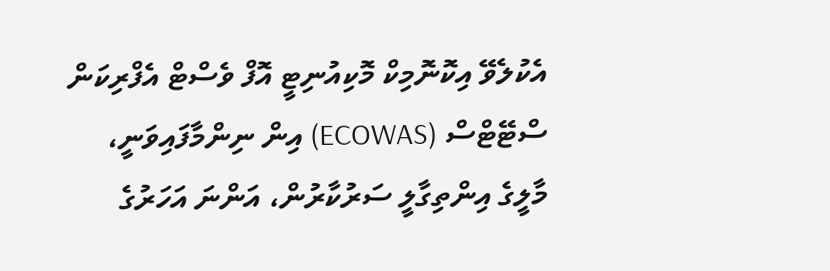އެކުލެވޭ އިކޮނޮމިކް މޮކިއުނިޓީ އޮފް ވެސްޓް އެފްރިކަން ސްޓޭޓްސް (ECOWAS) އިން ނިންމާފައިވަނީ، މާލީގެ އިންތިގާލީ ސަރުކާރުން، އަންނަ އަހަރުގެ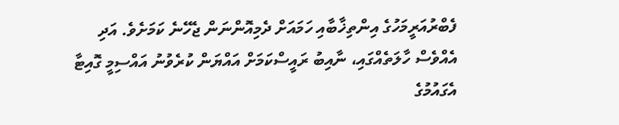ފެބްރުއަރީމަހުގެ އިންތިޚާބާއި ހަމައަށް ދެމިއޮންނަން ޖެހޭނެ ކަމަށެވެ. އަދި އެއްވެސް ހާލަތެއްގައި، ނާއިބު ރައީސްކަމަށް އައްޔަން ކުރެވުނު އައްސިމީ ގޮއިޓާ އެގައުމުގެ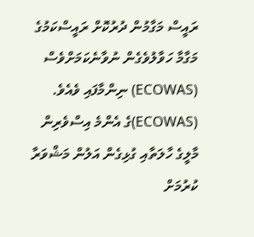ރައީސް މަގާމުން ދުރުކޮށް ރައީސްކަމުގެ މަގާމާ ހަވާލުވެގެން ނުވާނެކަމަށްވެސް (ECOWAS) ނިންމާފައި ވެއެވެ.
(ECOWAS)ގެ އެންމެ އިސްވެރިން މާލީގެ ހާލަތާއި ގުޅިގެން އަލުން މަޝްވަރާ ކުރުމަށް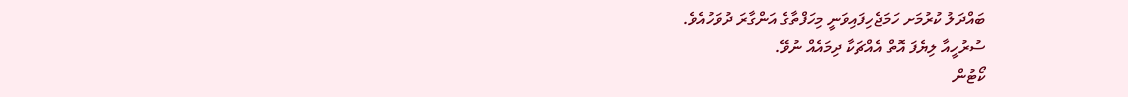ބައްދަލު ކުރުމަށ ހަމަޖެހިފައިވަނީ މިހަފްތާގެ އަންގާރަ ދުވަހުއެވެ.
ސުރުހީއާ ލިޔެފަ އޮތް އެއްޗަކާ ދިމައެއް ނުވޭ.
ކޯޓުން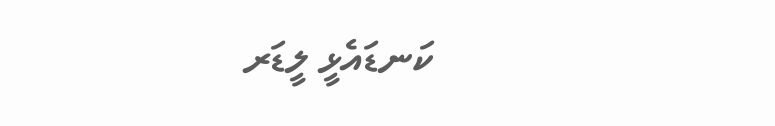ކަނޑައެޅީ ލީޑަރ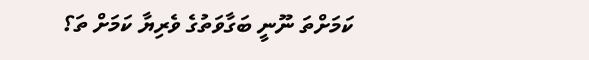ކަމަށްތަ ނޫނީ ބަގާވަތުގެ ވެރިޔާ ކަމަށް ތަ؟